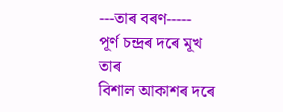---তাৰ বৰণ-----
পূৰ্ণ চন্দ্ৰৰ দৰে মূখ তাৰ
বিশাল আকাশৰ দৰে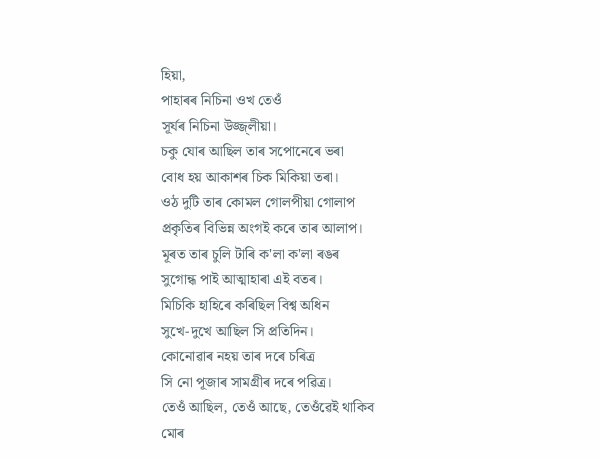হিয়া,
পাহাৰৰ নিচিনা ওখ তেওঁ
সূৰ্যৰ নিচিনা উজ্জ্লীয়া।
চকু যোৰ আছিল তাৰ সপোনেৰে ভৰা
বোধ হয় আকাশৰ চিক মিকিয়া তৰা।
ওঠ দুটি তাৰ কোমল গোলপীয়া গোলাপ
প্ৰকৃতিৰ বিভিন্ন অংগই কৰে তাৰ আলাপ।
মূৰত তাৰ চুলি টাৰি ক'লা ক'লা ৰঙৰ
সুগোন্ধ পাই আত্মাহাৰা এই বতৰ।
মিচিকি হাহিৰে কৰিছিল বিশ্ব অধিন
সুখে-দুখে আছিল সি প্ৰতিদিন।
কোনোৱাৰ নহয় তাৰ দৰে চৰিত্ৰ
সি নো পূজাৰ সামগ্ৰীৰ দৰে পৱিত্ৰ।
তেওঁ আছিল, তেওঁ আছে, তেওঁৱেই থাকিব
মোৰ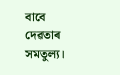বাবে দেৱতাৰ সমতুল্য।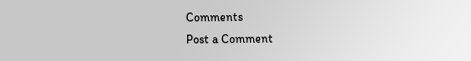Comments
Post a Comment